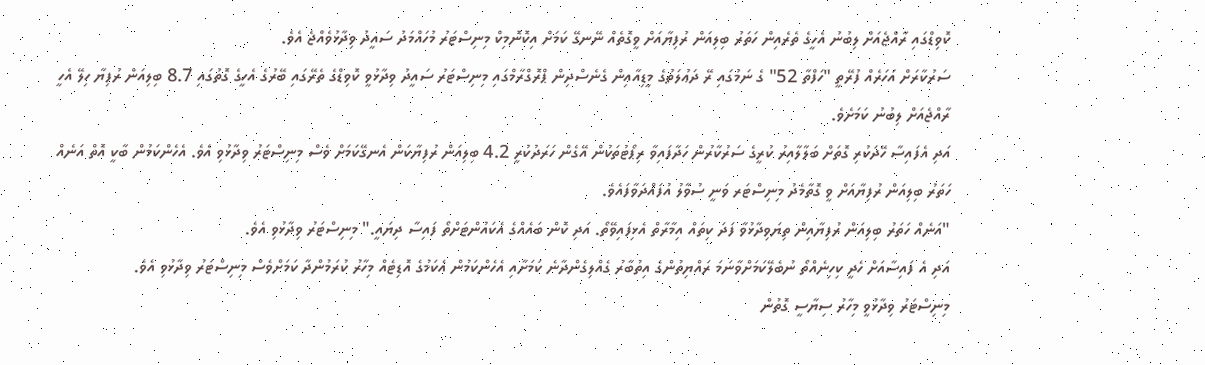ކޮވިޑްގައި ރާއްޖެއަށް ލިބުނު އެހީގެ ތެރެއިން ހަތަރު ބިލިއަން ރުފިޔާއަށް ވީގޮތެއް ނޭނގޭ ކަމަށް އިކޮނޮމިކް މިނިސްޓަރު މުހައްމަދު ސައީދު ވިދާޅުވެއްޖެ އެވެ.
ސަރުކާރަށް އަހަރެއް ފުރޭތީ "ހަފްތާ 52" ގެ ނަމުގައި ރޭ ދަޢުލަތުގެ މީޑިއާއިން ގެނެސްދިން ޕްރޮގްރާމްގައި މިނިސްޓަރު ސައީދު ވިދާޅުވީ ކޮވިޑްގެ ތެރޭގައި ބޭރުގެ އެހީގެ ގޮތުގައި 8.7 ބިލިއަން ރުފިޔާ ހިލޭ އެހީ ރާއްޖެއަށް ލިބުނު ކަމަށެވެ.
އަދި އެފައިސާ ހޭދަކުރި ގޮތަށް ބަލާލާއިރު ކުރީގެ ސަރުކާރުން ހަދާފައިވާ ރިޕޯޓުތަކުން އޭގެން ހަރަދުކުރީ 4.2 ބިލިއަން ރުފިޔާކަން އެނގޭކަމަށް ވެސް މިނިސްޓަރު ވިދާޅުވި އެވެ. އެހެންކަމުން ބާކީ އޮތް އަނެއް ހަތަރު ބިލިއަން ރުފިޔާއަށް ވީ ގޮތާމެދު މިނިސްޓަރ ވަނީ ސުވާލު އުފައްދަވާފައެވެ.
"އަނެއް ހަތަރު ބިލިއަން ރުފިޔާއިން ތިޔަވިދާޅުވާ ފަދަ ކިތައް އިމާރާތް އެޅިފައިވޭތޯ. އަދި ކޮން ބައެއްގެ އެކައުންޓަށްތޯ ފައިސާ ދިޔައީ." މިނިސްޓަރު ވިދާޅުވި އެވެ.
އަދި އެ ފައިސާއަށް ހެދީ ކިހިނެއްތޯ ނުބެލޭކަމަށްވާނަމަ ރައްޔިތުންގެ އިތުބާރު ގެއްލިގެންދާނެ ކަމަށާއި އެހެންކަމުން އެކަމުގެ އޮޑިޓެއް މިހާރު ކުރަމުންދާ ކަމަށްވެސް މިނިސްޓަރު ވިދާޅުވި އެވެ.
މިނިސްޓަރު ވިދާޅުވީ މިހާރު ސިޔާސީ ގޮތުން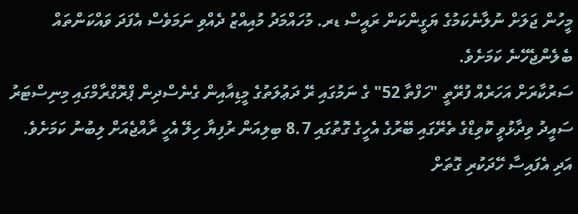މީހުން ޖަލަށް ނުލާނެކަމުގެ ޔަގީންކަން ރައީސް ޑރ. މުހައްމަދު މުއިއްޒު ދެއްވި ނަމަވެސް އެފަދަ ވައްކަންތައް ބެލެންޖެހޭނެ ކަމަށެވެ.
ސަރުކާރަށް އަހަރެއް ފުރޭތީ "ހަފްތާ 52" ގެ ނަމުގައި ރޭ ދަޢުލަތުގެ މީޑިއާއިން ގެނެސްދިން ޕްރޮގްރާމްގައި މިނިސްޓަރު ސައީދު ވިދާޅުވީ ކޮވިޑްގެ ތެރޭގައި ބޭރުގެ އެހީގެ ގޮތުގައި 8.7 ބިލިއަން ރުފިޔާ ހިލޭ އެހީ ރާއްޖެއަށް ލިބުނު ކަމަށެވެ.
އަދި އެފައިސާ ހޭދަކުރި ގޮތަށް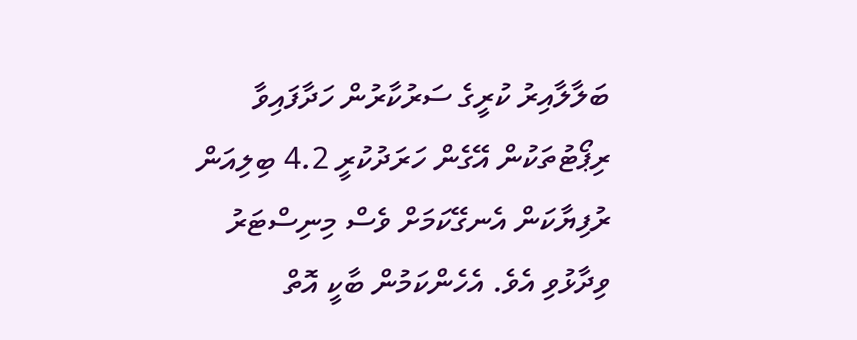ބަލާލާއިރު ކުރީގެ ސަރުކާރުން ހަދާފައިވާ ރިޕޯޓުތަކުން އޭގެން ހަރަދުކުރީ 4.2 ބިލިއަން ރުފިޔާކަން އެނގޭކަމަށް ވެސް މިނިސްޓަރު ވިދާޅުވި އެވެ. އެހެންކަމުން ބާކީ އޮތް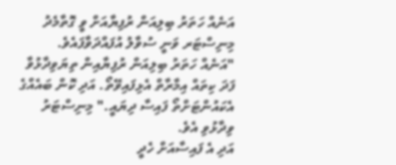އަނެއް ހަތަރު ބިލިއަން ރުފިޔާއަށް ވީ ގޮތާމެދު މިނިސްޓަރ ވަނީ ސުވާލު އުފައްދަވާފައެވެ.
"އަނެއް ހަތަރު ބިލިއަން ރުފިޔާއިން ތިޔަވިދާޅުވާ ފަދަ ކިތައް އިމާރާތް އެޅިފައިވޭތޯ. އަދި ކޮން ބައެއްގެ އެކައުންޓަށްތޯ ފައިސާ ދިޔައީ." މިނިސްޓަރު ވިދާޅުވި އެވެ.
އަދި އެ ފައިސާއަށް ހެދީ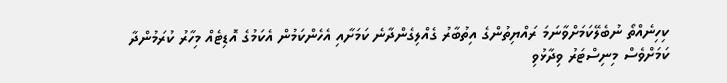ކިހިނެއްތޯ ނުބެލޭކަމަށްވާނަމަ ރައްޔިތުންގެ އިތުބާރު ގެއްލިގެންދާނެ ކަމަށާއި އެހެންކަމުން އެކަމުގެ އޮޑިޓެއް މިހާރު ކުރަމުންދާ ކަމަށްވެސް މިނިސްޓަރު ވިދާޅުވި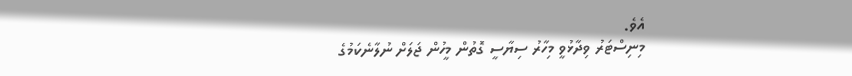އެވެ.
މިނިސްޓަރު ވިދާޅުވީ މިހާރު ސިޔާސީ ގޮތުން މީހުން ޖަލަށް ނުލާނެކަމުގެ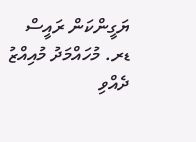ޔަގީންކަން ރައީސް ޑރ. މުހައްމަދު މުއިއްޒު ދެއްވި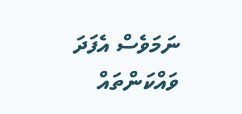ނަމަވެސް އެފަދަ ވައްކަންތައް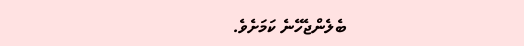ބެލެންޖެހޭނެ ކަމަށެވެ.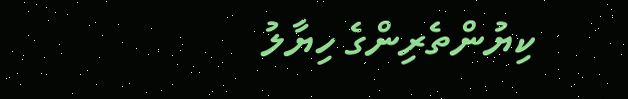ކިޔުންތެރިންގެ ހިޔާލު